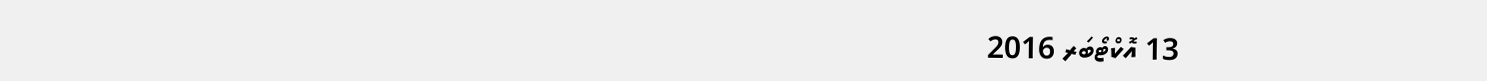13 އޮކްޓޯބަރ 2016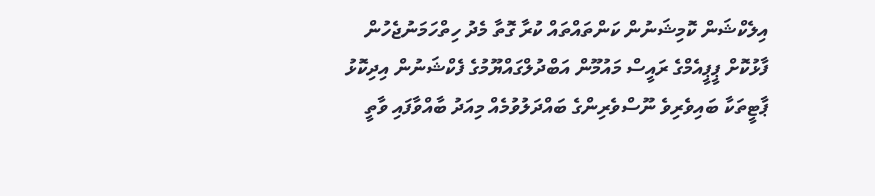އިލެކްޝަން ކޮމިޝަނުން ކަންތައްތައް ކުރާ ގޮތާ މެދު ހިތްހަމަނުޖެހުން ފާޅުކޮށް ޕީޕީއެމްގެ ރައީސް މައުމޫން އަބްދުލްގައްޔޫމުގެ ފެކްޝަނުން އިދިކޮޅު ޕާޓީތަކާ ބައިވެރިވެ ނޫސްވެރިންގެ ބައްދަލުވުމެއް މިއަދު ބާއްވާފައި ވާތީ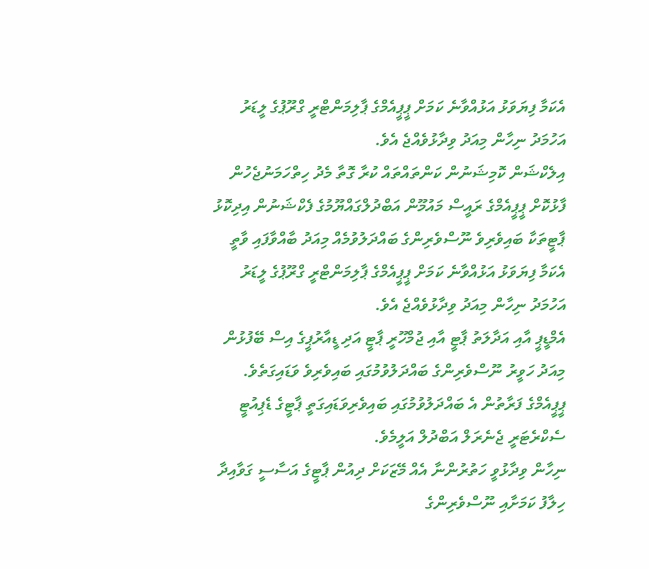އެކަމާ ފިޔަވަޅު އަޅުއްވާނެ ކަމަށް ޕީޕީއެމްގެ ޕާލިމަންޓްރީ ގްރޫޕުގެ ލީޑަރު އަހުމަދު ނިހާން މިއަދު ވިދާޅުވެއްޖެ އެވެ.
އިލެކްޝަން ކޮމިޝަނުން ކަންތައްތައް ކުރާ ގޮތާ މެދު ހިތްހަމަނުޖެހުން ފާޅުކޮށް ޕީޕީއެމްގެ ރައީސް މައުމޫން އަބްދުލްގައްޔޫމުގެ ފެކްޝަނުން އިދިކޮޅު ޕާޓީތަކާ ބައިވެރިވެ ނޫސްވެރިންގެ ބައްދަލުވުމެއް މިއަދު ބާއްވާފައި ވާތީ އެކަމާ ފިޔަވަޅު އަޅުއްވާނެ ކަމަށް ޕީޕީއެމްގެ ޕާލިމަންޓްރީ ގްރޫޕުގެ ލީޑަރު އަހުމަދު ނިހާން މިއަދު ވިދާޅުވެއްޖެ އެވެ.
އެމްޑީޕީ އާއި އަދާލަތު ޕާޓީ އާއި ޖުމްހޫރީ ޕާޓީ އަދި ޑީއާރުޕީގެ އިސް ބޭފުޅުން މިއަދު ހަވީރު ނޫސްވެރިންގެ ބައްދަލުވުމުގައި ބައިވެރިވެ ވަޑައިގަތެވެ. ޕީޕީއެމްގެ ފަރާތުން އެ ބައްދަލުވުމުގައި ބައިވެރިވަޑައިގަތީ ޕާޓީގެ ޑެޕިއުޓީ ސެކްރެޓަރީ ޖެނެރަލް އަބްދުލް އަލީމެވެ.
ނިހާން ވިދާޅުވީ ހަތުރުންނާ އެއް މޭޒަކަށް ދިއުން ޕާޓީގެ އަސާސީ ގަވާއިދާ ހިލާފު ކަމަށާއި ނޫސްވެރިންގެ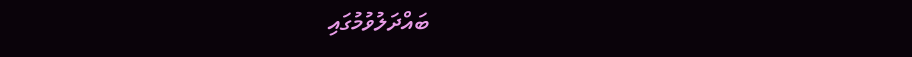ބައްދަލުވުމުގައި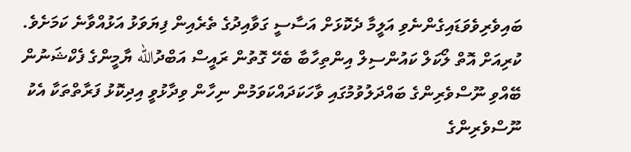ބައިވެރިވެވަޑައިގެންނެވި އަލީމާ ދެކޮޅަށް އަސާސީ ގަވާއިދުގެ ތެރެއިން ފިޔަވަޅު އަޅުއްވާނެ ކަމަށެވެ.
ކުރިއަށް އޮތް ލޯކަލް ކައުންސިލް އިންތިހާބާ ބެހޭ ގޮތުން ރައީސް އަބްދުالله ޔާމީންގެ ފެކްޝަނުން ބޭއްވި ނޫސްވެރިންގެ ބައްދަލުވުމުގައި ވާހަކަދައްކަވަމުން ނިހާން ވިދާޅުވީ އިދިކޮޅު ފަރާތްތަކާ އެކު ނޫސްވެރިންގެ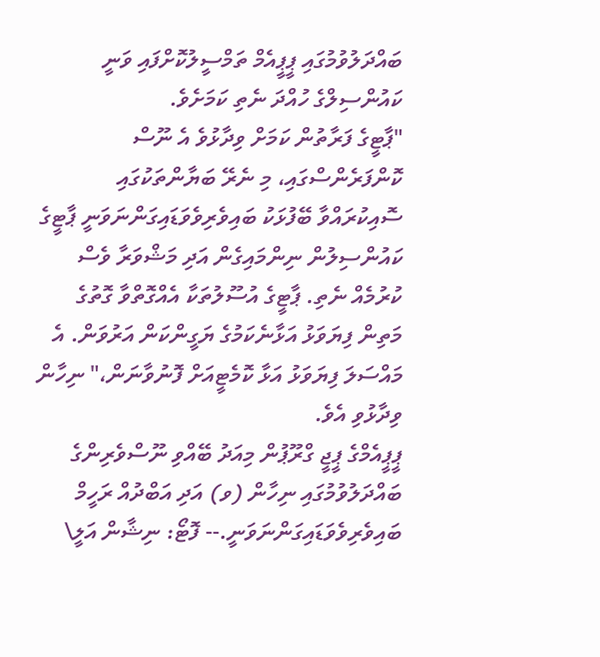ބައްދަލުވުމުގައި ޕީޕީއެމް ތަމްސީލުކޮށްފައި ވަނީ ކައުންސިލްގެ ހުއްދަ ނެތި ކަމަށެވެ.
"ޕާޓީގެ ފަރާތުން ކަމަށް ވިދާޅުވެ އެ ނޫސް ކޮންފަރެންސްގައި، މި ނެރޭ ބަޔާންތަކުގައި ސޮއިކުރައްވާ ބޭފުޅަކު ބައިވެރިވެވަޑައިގަންނަވަނީ ޕާޓީގެ ކައުންސިލުން ނިންމައިގެން އަދި މަޝްވަރާ ވެސް ކުރުމެއް ނެތި. ޕާޓީގެ އުސޫލުތަކާ އެއްގޮތްވާ ގޮތުގެ މަތިން ފިޔަވަޅު އަޅާނެކަމުގެ ޔަގީންކަން އަރުވަން. އެ މައްސަލަ ފިޔަވަޅު އަޅާ ކޮމެޓީއަށް ފޮނުވާނަން،" ނިހާން ވިދާޅުވި އެވެ.
ޕީޕީއެމްގެ ޕީޖީ ގްރޫޕުން މިއަދު ބޭއްވި ނޫސްވެރިންގެ ބައްދަލުވުމުގައި ނިހާން (ވ) އަދި އަބްދުއް ރަހީމް ބައިވެރިވެވަޑައިގަންނަވަނީ.-- ފޮޓޯ: ނިޝާން އަލީ\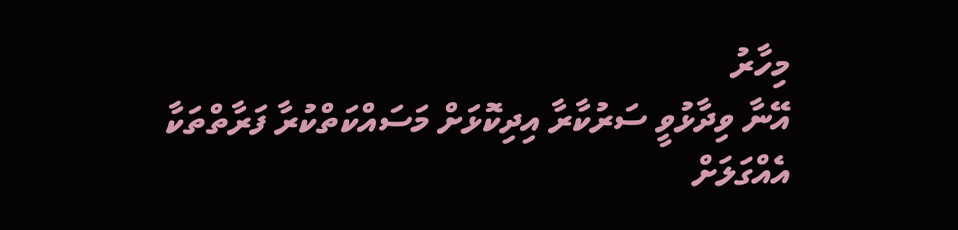މިހާރު
އޭނާ ވިދާޅުވީ ސަރުކާރާ އިދިކޮޅަށް މަސައްކަތްކުރާ ފަރާތްތަކާ އެއްގަލަށް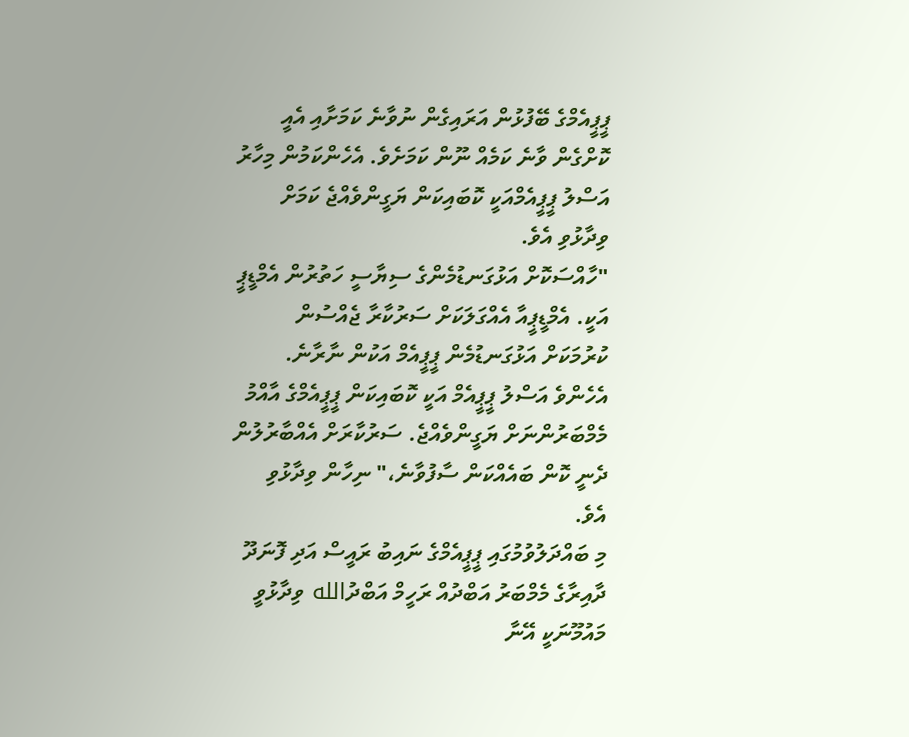ޕީޕީއެމްގެ ބޭފުޅުން އަރައިގެން ނުވާނެ ކަމަށާއި އެއީ ކޮށްގެން ވާނެ ކަމެއް ނޫން ކަމަށެވެ. އެހެންކަމުން މިހާރު އަސްލު ޕީޕީއެމްއަކީ ކޮބައިކަން ޔަގީންވެއްޖެ ކަމަށް ވިދާޅުވި އެވެ.
"ހާއްސަކޮށް އަޅުގަނޑުމެންގެ ސިޔާސީ ހަތުރުން އެމްޑީޕީ އަކީ. އެމްޑީޕީއާ އެއްގަލަކަށް ސަރުކާރާ ޖެއްސުން ކުރުމަކަށް އަޅުގަނޑުމެން ޕީޕީއެމް އަކުން ނާރާނެ. އެހެންވެ އަސްލު ޕީޕީއެމް އަކީ ކޮބައިކަން ޕީޕީއެމްގެ އާއްމު މެމްބަރުންނަށް ޔަގީންވެއްޖެ. ސަރުކާރަށް އެއްބާރުލުން ދެނީ ކޮން ބައެއްކަން ސާފުވާނެ،" ނިހާން ވިދާޅުވި އެވެ.
މި ބައްދަލުވުމުގައި ޕީޕީއެމްގެ ނައިބު ރައީސް އަދި ފޮނަދޫ ދާއިރާގެ މެމްބަރު އަބްދުއް ރަހީމް އަބްދުالله ވިދާޅުވީ މައުމޫނަކީ އޭނާ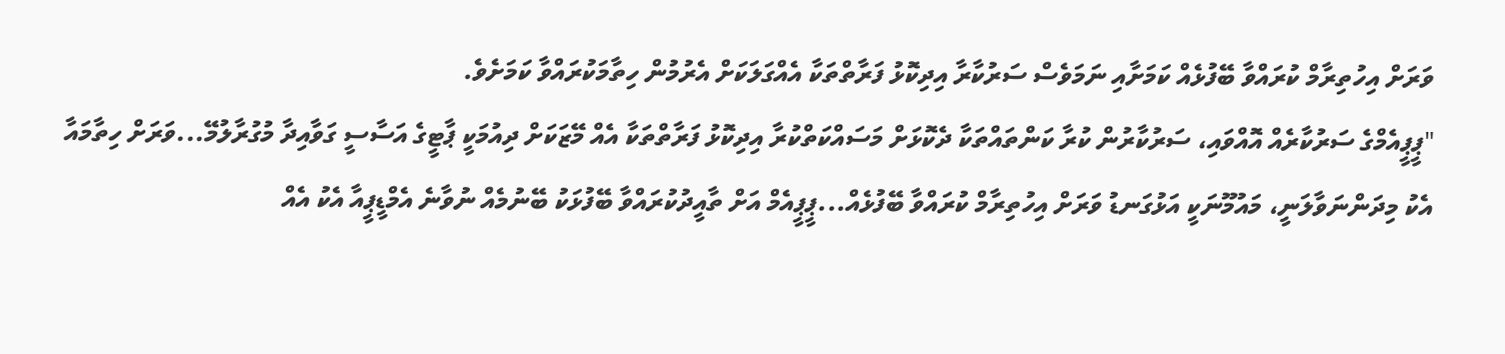ވަރަށް އިހުތިރާމް ކުރައްވާ ބޭފުޅެއް ކަމަށާއި ނަމަވެސް ސަރުކާރާ އިދިކޮޅު ފަރާތްތަކާ އެއްގަލަކަށް އެރުމުން ހިތާމަކުރައްވާ ކަމަށެވެ.
"ޕީޕީއެމްގެ ސަރުކާރެއް އޮއްވައި، ސަރުކާރުން ކުރާ ކަންތައްތަކާ ދެކޮޅަށް މަސައްކަތްކުރާ އިދިކޮޅު ފަރާތްތަކާ އެއް މޭޒަކަށް ދިއުމަކީ ޕާޓީގެ އަސާސީ ގަވާއިދާ މުގުރާލުމޭ...ވަރަށް ހިތާމައާ އެކު މިދަންނަވާލަނީ، މައުމޫނަކީ އަޅުގަނޑު ވަރަށް އިހުތިރާމް ކުރައްވާ ބޭފުޅެއް...ޕީޕީއެމް އަށް ތާއީދުކުރައްވާ ބޭފުޅަކު ބޭނުމެއް ނުވާނެ އެމްޑީޕީއާ އެކު އެއް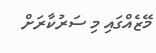މޭޒެއްގައި މި ސަރުކާރަށް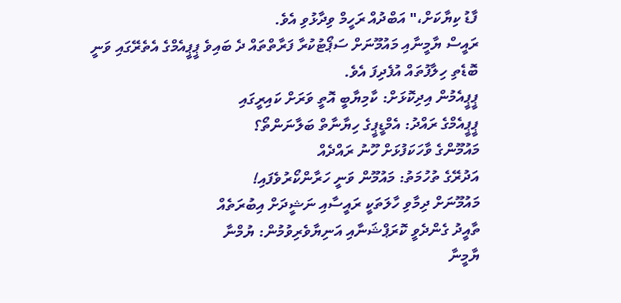ފާޑު ކިޔާކަށް،" އަބްދުއް ރަހީމް ވިދާޅުވި އެވެ.
ރައީސް ޔާމީނާއި މައުމޫނަށް ސަޕޯޓުކުރާ ފަރާތްތައް ދެ ބައިވެ ޕީޕީއެމްގެ އެތެރޭގައި ވަނީ ބޮޑެތި ހިލާފުތައް އުފެދިފަ އެވެ.
ޕީޕީއެމުން އިދިކޮޅަށް: ކާމިޔާބީ އޮތީ ވަރަށް ކައިރީގައި
ޕީޕީއެމްގެ ރައްދު: އެމްޑީޕީގެ ހިޔާނާތް ބަލާނަންތޯ؟
މައުމޫންގެ ވާހަކަފުޅަށް ހޫނު ރައްދެއް
އަދުރޭގެ ތުހުމަތު: މައުމޫން ވަނީ ހަރާންކޯރުވެފައި!
މައުމޫނަށް ދިމާވި ހާލަތަކީ ރައީސާއި ނަޝީދަށް އިބުރަތެއް
ތާއީދު ގެންދެވީ ކޮރަޕްޝަނާއި އަނިޔާވެރިވުމުން: ޔުމްނާ
ޔާމީނާ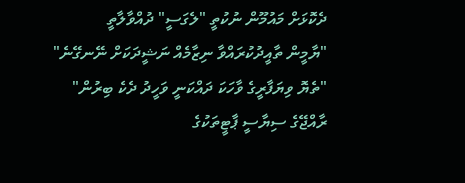ދެކޮޅަށް މައުމޫން ނުކުތީ "ލެގަސީ" ދުއްވާލާތީ
"ޔާމީން ތާއީދުކުރައްވާ ނިޒާމެއް ނަޝީދަކަށް ނޭނގޭނެ"
"ތެޔޮ ވިޔަފާރީގެ ވާހަކަ ދައްކަނީ ވަހީދު ދެކެ ބިރުން"
ރާއްޖޭގެ ސިޔާސީ ޕާޓީތަކުގެ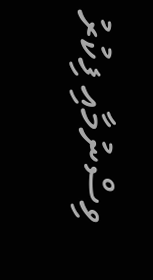ވިސްނުމާއި ފިކުރު